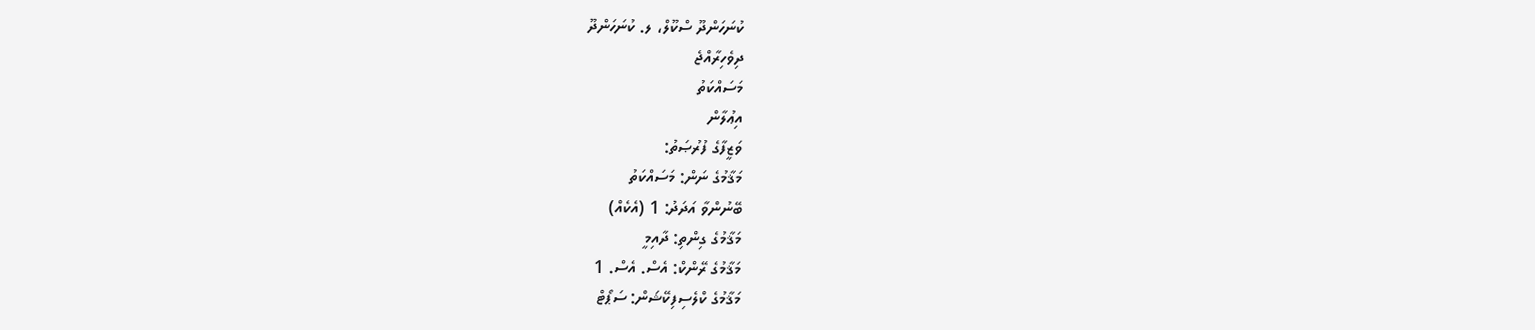ކުނަހަންދޫ ސްކޫލް، ލ. ކުނަހަންދޫ
ދިވެހިރާއްޖެ
މަސައްކަތު
އިޢުލާން
ވަޒީފާގެ ފުރުޞަތު:
މަޤާމުގެ ނަން: މަސައްކަތު
ބޭނުންވާ އަދަދު: 1 (އެކެއް)
މަޤާމުގެ ގިންތި: ދާއިމީ
މަޤާމުގެ ރޭންކް: އެސް. އެސް. 1
މަޤާމުގެ ކްލެސިފިކޭޝަން: ސަޕޯޓް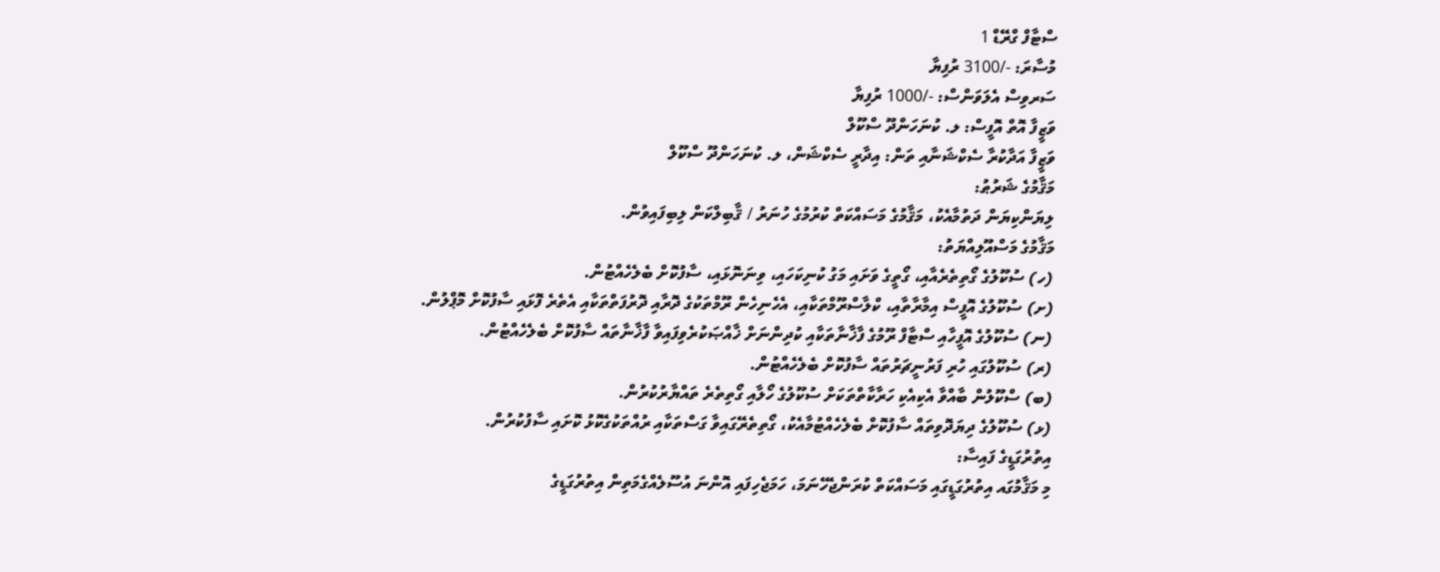ސްޓާފް ގްރޭޑް 1
މުސާރަ: -/3100 ރުފިޔާ
ސަރވިސް އެލަވަންސް: -/1000 ރުފިޔާ
ވަޒީފާ އޮތް އޮފީސް: ލ. ކުނަހަންދޫ ސްކޫލް
ވަޒީފާ އަދާކުރާ ސެކްޝަނާއި ތަން: އިދާރީ ސެކްޝަން، ލ. ކުނަހަންދޫ ސްކޫލް
މަޤާމުގެ ޝަރުޠު:
ލިޔަންކިޔަން ދަތުމާއެކު، މަޤާމުގެ މަސައްކަތް ކުރުމުގެ ހުނަރު / ޤާބިލްކަން ލިބިފައިވުން.
މަޤާމުގެ މަސްއޫލިއްޔަތު:
(ހ) ސުކޫލުގެ ގޯތިތެރެއާއި، ގޯތީގެ ވަށައި މަގު ކުނިކަހައި، ވިނަނޮޅައި، ސާފުކޮށް ބެލެހެއްޓުން.
(ށ) ސުކޫލުގެ އޮފީސް އިމާރާތާއި، ކްލާސްރޫމްތަކާއި، އެހެނިހެން ރޫމްތަކުގެ ދޮރާއި ދޮރުފަތްތަކާއި އެތެރެ ފޮޅައި ސާފުކޮށް މޮޕްލުން.
(ނ) ސުކޫލުގެ އޮފީހާއި ސްޓާފް ރޫމުގެ ފާޚާނާތަކާއި ކުދިންނަށް ޚާއްޞަކުރެވިފައިވާ ފާޚާނާތައް ސާފުކޮށް ބެލެހެއްޓުން.
(ރ) ސުކޫލުގައި ހުރި ފަރުނީޗަރުތައް ސާފުކޮށް ބެލެހެއްޓުން.
(ބ) ސްކޫލުން ބާއްވާ އެކިއެކި ހަރާކާތްތަކަށް ސުކޫލުގެ ހޯލާއި ގޯތިތެރެ ތައްޔާރުކުރުން.
(ޅ) ސުކޫލުގެ ދިޔަދޮވިތައް ސާފުކޮށް ބެލެހެއްޓުމާއެކު، ގޯތިތެރޭގައިވާ ގަސްތަކާއި ރުއްތަކުގެކޮޅު ކޮށައި ސާފުކުރުން.
އިތުރުގަޑީގެ ފައިސާ:
މި މަޤާމުގައ އިތުރުގަޑީގައި މަސައްކަތް ކުރަންޖެހޭނަމަ، ހަމަޖެހިފައި އޮންނަ އުސޫލެއްގެމަތިން އިތުރުގަޑީގެ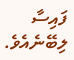ފައިސާ ލިބޭނެއެވެ.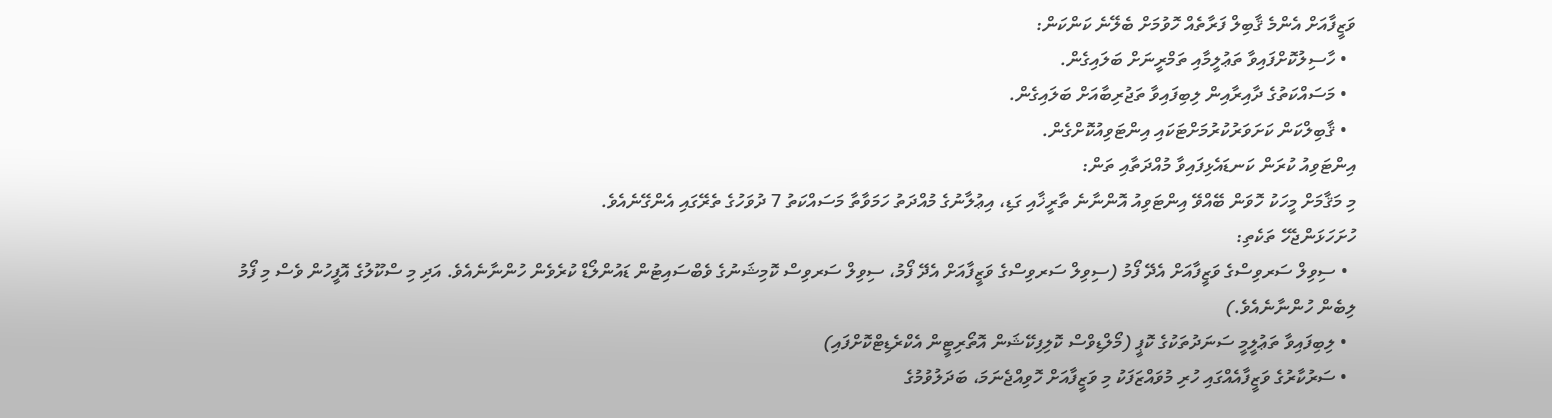ވަޒީފާއަށް އެންމެ ޤާބިލް ފަރާތެއް ހޮވުމަށް ބެލޭނެ ކަންކަން:
  • ހާސިލުކޮށްފައިވާ ތަޢުލީމާއި ތަމްރީނަށް ބަލައިގެން.
  • މަސައްކަތުގެ ދާއިރާއިން ލިބިފައިވާ ތަޖުރިބާއަށް ބަލައިގެން.
  • ޤާބިލްކަން ކަށަވަރުކުރުމަށްޓަކައި އިންޓަވިއުކޮށްގެން.
އިންޓަވިއު ކުރަން ކަނޑައެޅިފައިވާ މުއްދަތާއި ތަން:
މި މަޤާމަށް މީހަކު ހޮވަން ބޭއްވޭ އިންޓަވިއު އޮންނާނެ ތާރީޚާއި ގަޑި، އިޢުލާނުގެ މުއްދަތު ހަމަވާތާ މަސައްކަތު 7 ދުވަހުގެ ތެރޭގައި އެންގޭނެއެވެ.
ހުށަހަޅަންޖެހޭ ތަކެތި:
  • ސިވިލް ސަރވިސްގެ ވަޒީފާއަށް އެދޭ ފޯމު (ސިވިލް ސަރވިސްގެ ވަޒީފާއަށް އެދޭ ފޯމު، ސިވިލް ސަރވިސް ކޮމިޝަނުގެ ވެބްސައިޓުން ޑައުންލޯޑް ކުރެވެން ހުންނާނެއެވެ. އަދި މި ސްކޫލުގެ އޮފީހުން ވެސް މި ފޯމު ލިބެން ހުންނާނެއެވެ.)
  • ލިބިފައިވާ ތަޢުލީމީ ސަނަދުތަކުގެ ކޮޕީ (މޯލްޑިވްސް ކޮލިފިކޭޝަން އޮތޯރިޓީން އެކްރެޑިޓްކޮށްފައި)
  • ސަރުކާރުގެ ވަޒީފާއެއްގައި ހުރި މުވައްޒަފަކު މި ވަޒީފާއަށް ހޮވިއްޖެނަމަ، ބަދަލުވުމުގެ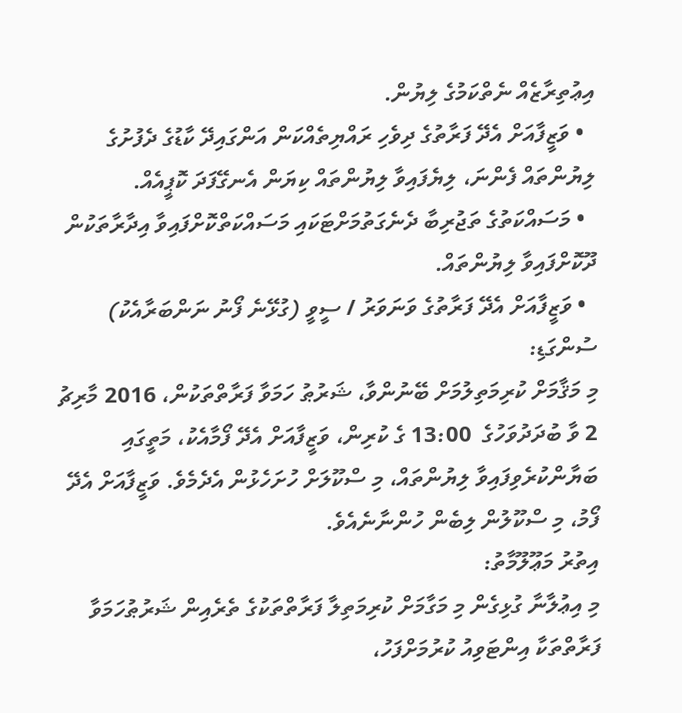އިޢުތިރާޒެއް ނެތްކަމުގެ ލިޔުން.
  • ވަޒީފާއަށް އެދޭ ފަރާތުގެ ދިވެހި ރައްޔިތެއްކަން އަންގައިދޭ ކާޑުގެ ދެފުށުގެ ލިޔުންތައް ފެންނަ، ލިޔެފައިވާ ލިޔުންތައް ކިޔަން އެނގޭފަދަ ކޮޕީއެއް.
  • މަސައްކަތުގެ ތަޖުރިބާ ދެނެގަތުމަށްޓަކައި މަސައްކަތްކޮށްފައިވާ އިދާރާތަކުން ދޫކޮށްފައިވާ ލިޔުންތައް.
  • ވަޒީފާއަށް އެދޭ ފަރާތުގެ ވަނަވަރު / ސީވީ (ގުޅޭނެ ފޯނު ނަންބަރާއެކު)
ސުންގަޑި:
މި މަޤާމަށް ކުރިމަތިލުމަށް ބޭނުންވާ، ޝަރުޠު ހަމަވާ ފަރާތްތަކުން، 2016 މާރިޗު 2 ވާ ބުދަދުވަހުގެ  13:00 ގެ ކުރިން، ވަޒީފާއަށް އެދޭ ފޯމާއެކު، މަތީގައި ބަޔާންކުރެވިފައިވާ ލިޔުންތައް، މި ސްކޫލަށް ހުށަހެޅުން އެދެމެވެ. ވަޒީފާއަށް އެދޭ ފޯމު، މި ސްކޫލުން ލިބެން ހުންނާނެއެވެ.
އިތުރު މަޢޫލޫމާތު:
މި އިޢުލާނާ ގުޅިގެން މި މަގާމަށް ކުރިމަތިލާ ފަރާތްތަކުގެ ތެރެއިން ޝަރުޠުހަމަވާ ފަރާތްތަކާ އިންޓަވިއު ކުރުމަށްފަހު،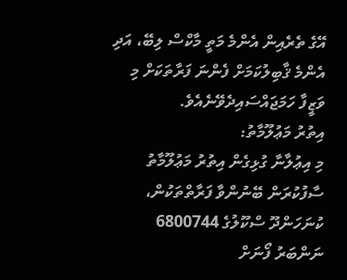އޭގެ ތެރެއިން އެންމެ މަތީ މާކްސް ލިބޭ، އަދި އެންމެ ޤާބިލުކަމަށް ފެންނަ ފަރާތަކަށް މި ވަޒީފާ ހަމަޖައްސައިދެވޭނެއެވެ.
އިތުރު މަޢުލޫމާތު:
މި އިޢުލާނާ ގުޅިގެން އިތުރު މަޢުލޫމާތު ސާފުކުރަން ބޭނުންވާ ފަރާތްތަކުން، ކުނަހަންދޫ ސްކޫލުގެ 6800744 ނަންބަރު ފޯނަށް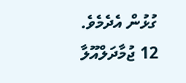ގުޅުން އެދެމެވެ.
12 ޖުމާދަލްއޫލާ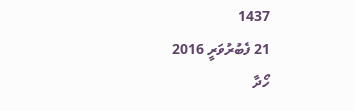1437
21 ފެބުރުވަރީ 2016
ހޯދާ